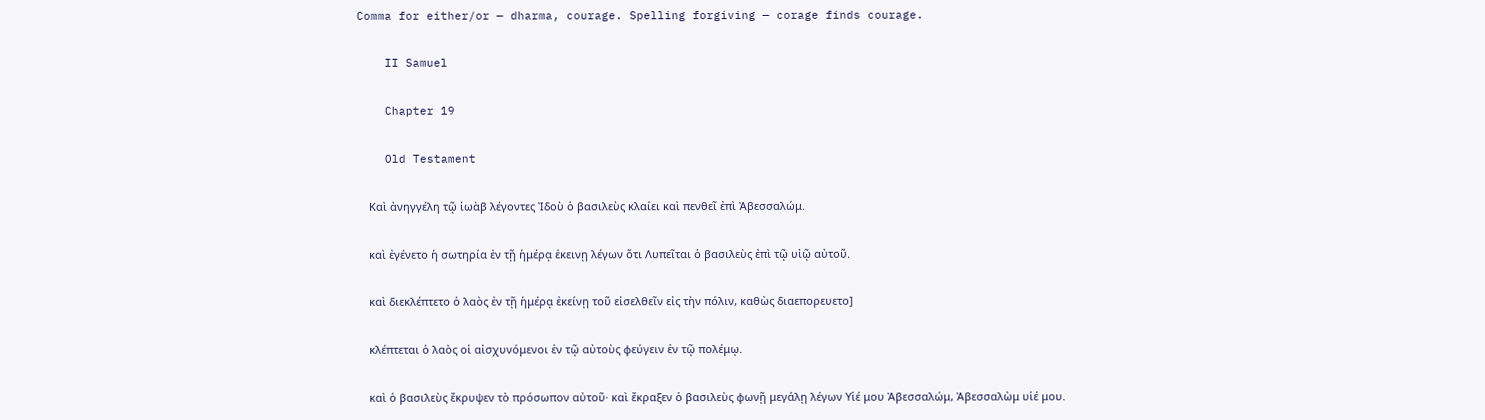Comma for either/or — dharma, courage. Spelling forgiving — corage finds courage.

    II Samuel

    Chapter 19

    Old Testament

    Καὶ ἀνηγγέλη τῷ ἰωὰβ λέγοντες Ἰδοὺ ὁ βασιλεὺς κλαίει καὶ πενθεῖ ἐπὶ Ἀβεσσαλώμ.

    καὶ ἐγένετο ἡ σωτηρία ἐν τῇ ἡμέρᾳ ἐκεινῃ λέγων ὅτι Λυπεῖται ὁ βασιλεὺς ἐπὶ τῷ υἱῷ αὐτοῦ.

    καὶ διεκλέπτετο ὁ λαὸς ἐν τῇ ἡμέρᾳ ἐκείνῃ τοῦ εἰσελθεῖν εἰς τὴν πόλιν, καθὼς διαεπορευετο]

    κλέπτεται ὁ λαὸς οἱ αἰσχυνόμενοι ἐν τῷ αὐτοὺς φεύγειν ἐν τῷ πολέμῳ.

    καὶ ὁ βασιλεὺς ἔκρυψεν τὸ πρόσωπον αὐτοῦ· καὶ ἔκραξεν ὁ βασιλεὺς φωνῇ μεγάλῃ λέγων Υἱέ μου Ἀβεσσαλώμ, Ἀβεσσαλὼμ υἱέ μου.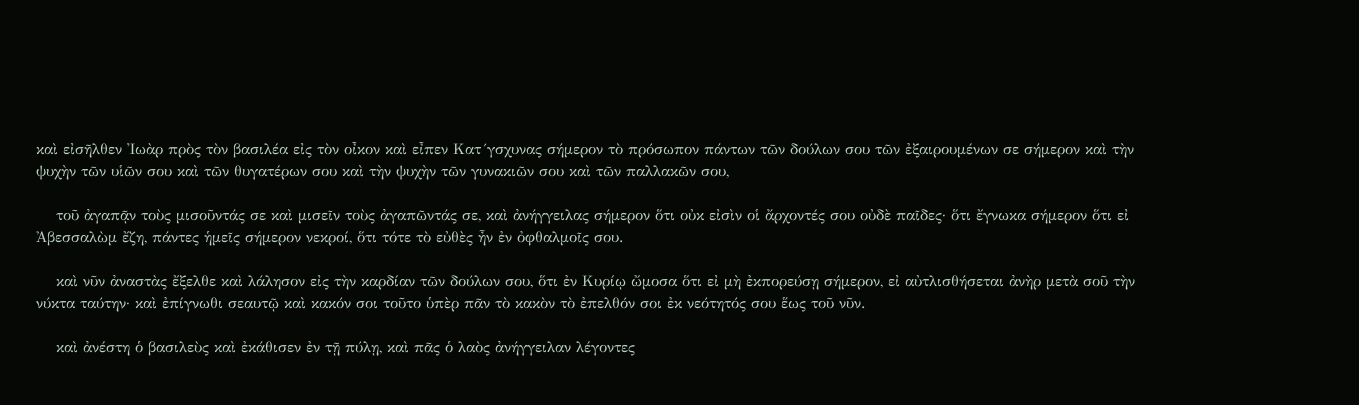καὶ εἰσῆλθεν Ἰωὰρ πρὸς τὸν βασιλέα εἰς τὸν οἶκον καὶ εἶπεν Κατ´γσχυνας σήμερον τὸ πρόσωπον πάντων τῶν δούλων σου τῶν ἐξαιρουμένων σε σήμερον καὶ τὴν ψυχὴν τῶν υἱῶν σου καὶ τῶν θυγατέρων σου καὶ τὴν ψυχὴν τῶν γυνακιῶν σου καὶ τῶν παλλακῶν σου,

    τοῦ ἀγαπᾷν τοὺς μισοῦντάς σε καὶ μισεῖν τοὺς ἀγαπῶντάς σε, καὶ ἀνήγγειλας σήμερον ὅτι οὐκ εἰσὶν οἱ ἄρχοντές σου οὐδὲ παῖδες· ὅτι ἔγνωκα σήμερον ὅτι εἰ Ἀβεσσαλὼμ ἔζη, πάντες ἡμεῖς σήμερον νεκροί, ὅτι τότε τὸ εὐθὲς ἦν ἐν ὀφθαλμοῖς σου.

    καὶ νῦν ἀναστὰς ἔξελθε καὶ λάλησον εἰς τὴν καρδίαν τῶν δούλων σου, ὅτι ἐν Κυρίῳ ὤμοσα ὅτι εἰ μὴ ἐκπορεύσῃ σήμερον, εἰ αὐτλισθήσεται ἀνὴρ μετὰ σοῦ τὴν νύκτα ταύτην· καὶ ἐπίγνωθι σεαυτῷ καὶ κακόν σοι τοῦτο ὑπὲρ πᾶν τὸ κακὸν τὸ ἐπελθόν σοι ἐκ νεότητός σου ἕως τοῦ νῦν.

    καὶ ἀνέστη ὁ βασιλεὺς καὶ ἐκάθισεν ἐν τῇ πύλῃ, καὶ πᾶς ὁ λαὸς ἀνήγγειλαν λέγοντες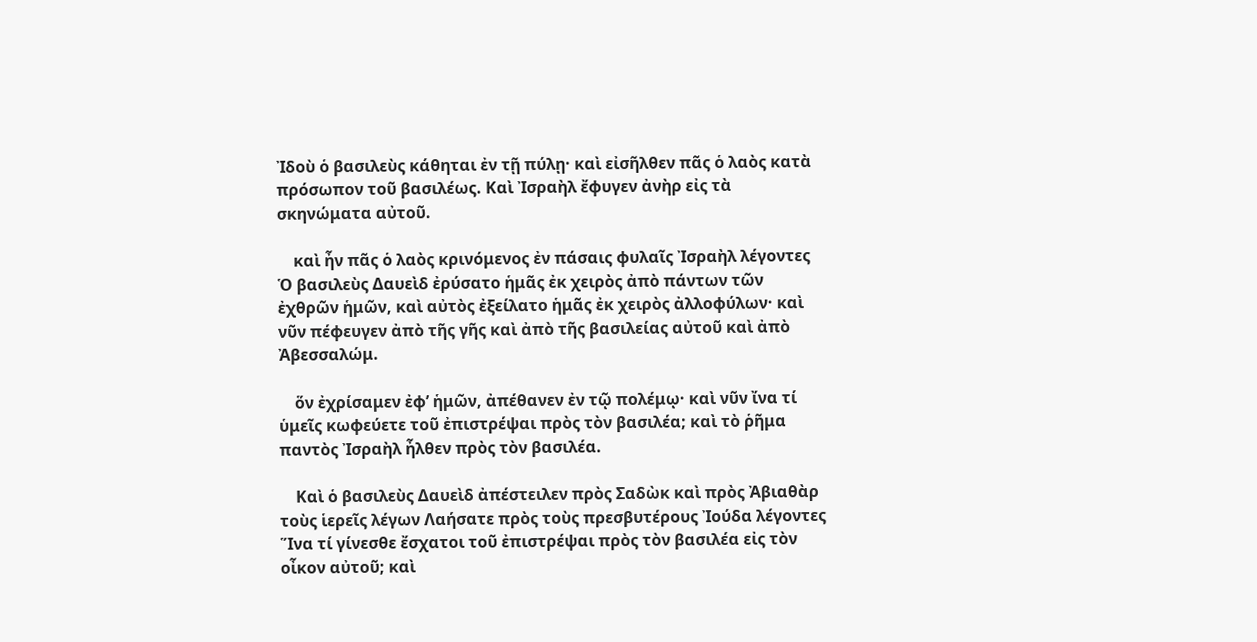Ἰδοὺ ὁ βασιλεὺς κάθηται ἐν τῇ πύλῃ· καὶ εἰσῆλθεν πᾶς ὁ λαὸς κατὰ πρόσωπον τοῦ βασιλέως. Καὶ Ἰσραὴλ ἔφυγεν ἀνὴρ εἰς τὰ σκηνώματα αὐτοῦ.

    καὶ ἦν πᾶς ὁ λαὸς κρινόμενος ἐν πάσαις φυλαῖς Ἰσραὴλ λέγοντες Ὁ βασιλεὺς Δαυεὶδ ἐρύσατο ἡμᾶς ἐκ χειρὸς ἀπὸ πάντων τῶν ἐχθρῶν ἡμῶν, καὶ αὐτὸς ἐξείλατο ἡμᾶς ἐκ χειρὸς ἀλλοφύλων· καὶ νῦν πέφευγεν ἀπὸ τῆς γῆς καὶ ἀπὸ τῆς βασιλείας αὐτοῦ καὶ ἀπὸ Ἀβεσσαλώμ.

    ὅν ἐχρίσαμεν ἐφ’ ἡμῶν, ἀπέθανεν ἐν τῷ πολέμῳ· καὶ νῦν ἴνα τί ὑμεῖς κωφεύετε τοῦ ἐπιστρέψαι πρὸς τὸν βασιλέα; καὶ τὸ ῥῆμα παντὸς Ἰσραὴλ ἦλθεν πρὸς τὸν βασιλέα.

    Καὶ ὁ βασιλεὺς Δαυεὶδ ἀπέστειλεν πρὸς Σαδὼκ καὶ πρὸς Ἀβιαθὰρ τοὺς ἱερεῖς λέγων Λαήσατε πρὸς τοὺς πρεσβυτέρους Ἰούδα λέγοντες Ἵνα τί γίνεσθε ἔσχατοι τοῦ ἐπιστρέψαι πρὸς τὸν βασιλέα εἰς τὸν οἶκον αὐτοῦ; καὶ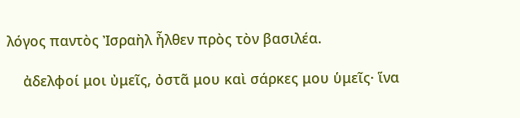λόγος παντὸς Ἰσραὴλ ἦλθεν πρὸς τὸν βασιλέα.

    ἀδελφοί μοι ὐμεῖς, ὀστᾶ μου καὶ σάρκες μου ὑμεῖς· ἵνα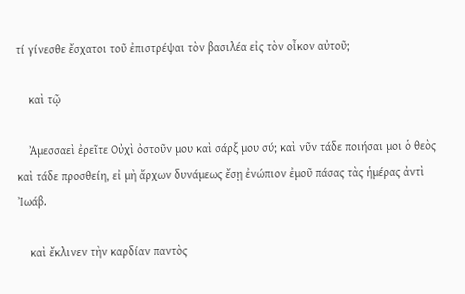τί γίνεσθε ἔσχατοι τοῦ ἐπιστρέψαι τὸν βασιλέα εἰς τὸν οἶκον αὐτοῦ;

    καὶ τῷ

    Ἀμεσσαεὶ ἐρεῖτε Οὐχὶ ὀστοῦν μου καὶ σάρξ μου σύ; καὶ νῦν τάδε ποιήσαι μοι ὁ θεὸς καὶ τάδε προσθείη, εἰ μὴ ἄρχων δυνάμεως ἔσῃ ἐνώπιον ἐμοῦ πάσας τὰς ἡμέρας ἀντὶ Ἰωάβ.

    καὶ ἔκλινεν τὴν καρδίαν παντὸς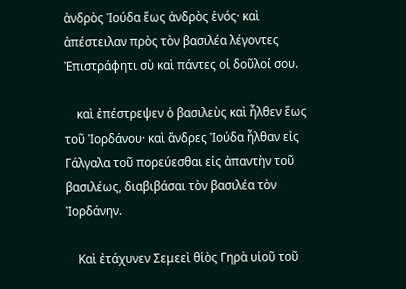ἀνδρὸς Ἰούδα ἕως ἀνδρὸς ἑνός· καὶ ἀπέστειλαν πρὸς τὸν βασιλέα λέγοντες Ἐπιστράφητι σὺ καὶ πάντες οἱ δοῦλοί σου.

    καὶ ἐπέστρεψεν ὁ βασιλεὺς καὶ ἦλθεν ἕως τοῦ Ἰορδάνου· καὶ ἄνδρες Ἰούδα ἦλθαν εἰς Γάλγαλα τοῦ πορεύεσθαι εἰς ἀπαντὴν τοῦ βασιλέως, διαβιβάσαι τὸν βασιλέα τὸν Ἰορδάνην.

    Καὶ ἐτάχυνεν Σεμεεὶ θἱὸς Γηρὰ υἱοῦ τοῦ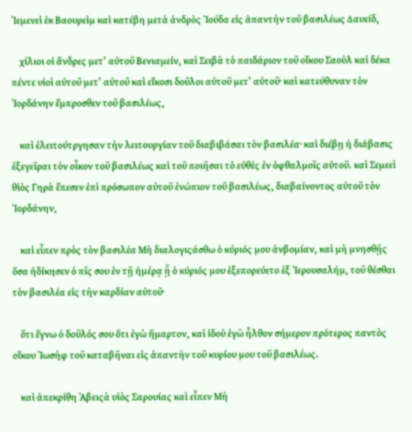Ἰεμενεὶ ἐκ Βαουρεὶμ καὶ κατέβη μετὰ ἀνδρὸς Ἰούδα εἰς ἀπαντὴν τοῦ βασιλέως Δαυείδ,

    χίλιοι οἱ ἄνδρες μετ’ αὐτοῦ Βενιαμείν, καὶ Σειβὰ τὸ παιδάριον τοῦ οἴκου Σαοὺλ καὶ δέκα πέντε υἱοὶ αὐτοῦ μετ’ αὐτοῦ καὶ εἴκοσι δοῦλοι αὐτοῦ μετ’ αὐτοῦ· καὶ κατεύθυναν τὸν Ἰορδάνην ἔμπροσθεν τοῦ βασιλέως,

    καὶ ἐλειτούτργησαν τὴν λειτουργίαν τοῦ διαβιβάσαι τὸν βασιλέα· καὶ διέβῃ ἡ διάβασις ἐξεγεῖραι τὸν οἶκον τοῦ βασιλέως καὶ τοῦ ποιῆσαι τὸ εὐθὲς ἐν ὀφθαλμοῖς αὐτοῦ. καὶ Σεμεεὶ θἱὸς Γηρὰ ἔπεσεν ἐπὶ πρόσωπον αὐτοῦ ἐνώπιον τοῦ βασιλέως, διαβαίνοντος αὐτοῦ τὸν Ἰορδάνην,

    καὶ εἶπεν πρὸς τὸν βασιλέα Μὴ διαλογιςάσθω ὁ κύριός μου ἀνβομίαν, καὶ μὴ μνησθῇς ὅσα ἡδίκησεν ὁ πῖς σου ἐν τῇ ἡμέρᾳ ᾗ ὁ κύριός μου ἐξεπορεύετο ἐξ Ἰερουσαλήμ, τοῦ θέσθαι τὸν βασιλέα εἰς τὴν καρδίαν αὐτοῦ·

    ὅτι ἔγνω ὁ δοῦλός σου ὅτι ἐγὼ ἥμαρτον, καὶ ἰδοὺ ἐγὼ ἦλθον σήμερον πρότερος παντὸς οἴκου Ἰωσὴφ τοῦ καταβῆναι εἰς ἀπαντὴν τοῦ κυρίου μου τοῦ βασιλέως.

    καὶ ἀπεκρίθη Ἀβειςὰ υἱὸς Σαρουίας καὶ εἶπεν Μὴ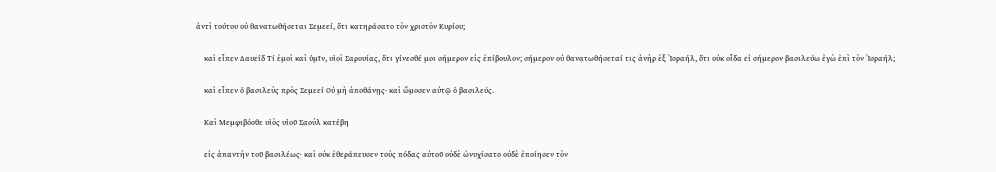ἀντὶ τούτου οὐ θανατωθήσεται Σεμεεί, ὅτι κατηράσατο τὸν χριστὸν Κυρίου;

    καὶ εἶπεν Δαυείδ Τί ἐμοὶ καὶ ὑμῖν, υἱοὶ Σαρουίας, ὅτι γίνεσθέ μοι σήμερον εἰς ἐπίβουλον; σήμερον οὐ θανατωθήσεταί τις ἀνὴρ ἐξ Ἰσραήλ, ὅτι οὐκ οἶδα εἰ σήμερον βασιλεύω ἐγὼ ἐπὶ τὸν Ἰσραήλ;

    καὶ εἶπεν ὁ βασιλεὺς πρὸς Σεμεεί Οὐ μὴ ἀποθάνῃς· καὶ ὤμοσεν αὐτῷ ὁ βασιλεύς.

    Καὶ Μεμφιβόσθε υἱὸς υἱοῦ Σαοὺλ κατέβη

    εἰς ἀπαντὴν τοῦ βασιλέως· καὶ οὐκ ἐθεράπευσεν τοὺς πόδας αὐτοῦ οὐδὲ ὠνυχίσατο οὐδὲ ἐποίησεν τὸν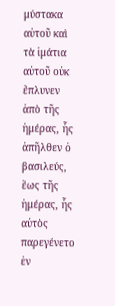μύστακα αὐτοῦ καὶ τὰ ἱμάτια αὐτοῦ οὐκ ἔπλυνεν ἀπὸ τῆς ἡμέρας, ἧς ἀπῆλθεν ὁ βασιλεύς, ἕως τῆς ἡμέρας, ἧς αὐτὸς παρεγένετο ἐν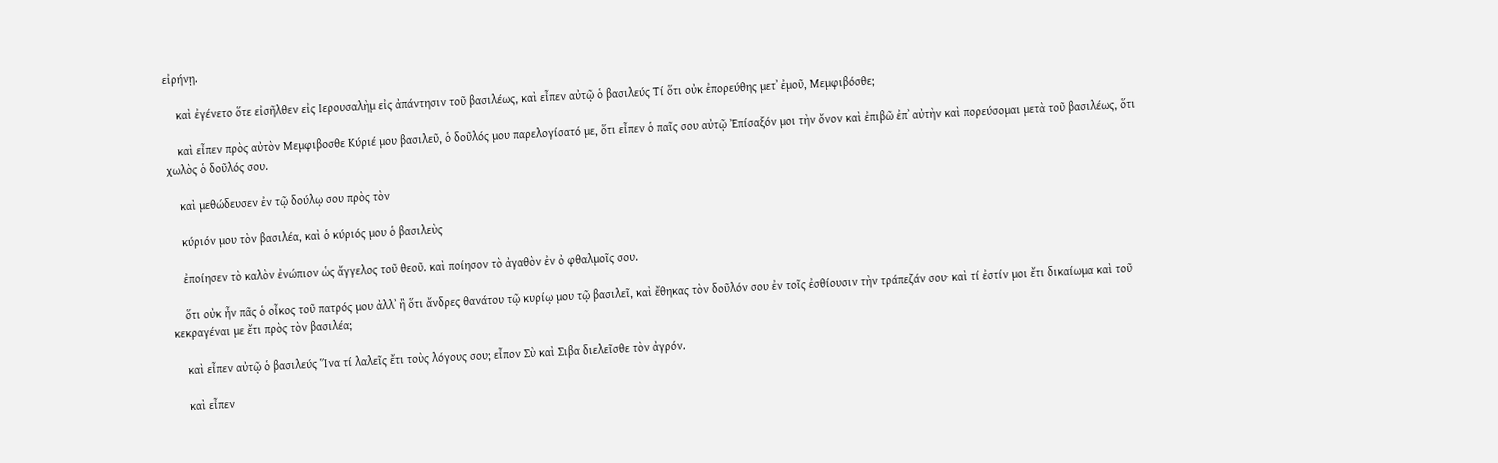εἰρήνῃ.

    καὶ ἐγένετο ὅτε εἰσῆλθεν εἰς Ιερουσαλὴμ εἰς ἀπάντησιν τοῦ βασιλέως, καὶ εἶπεν αὐτῷ ὁ βασιλεύς Τί ὅτι οὐκ ἐπορεύθης μετ᾽ ἐμοῦ, Μεμφιβόσθε;

    καὶ εἶπεν πρὸς αὐτὸν Μεμφιβοσθε Κύριέ μου βασιλεῦ, ὁ δοῦλός μου παρελογίσατό με, ὅτι εἶπεν ὁ παῖς σου αὐτῷ Ἐπίσαξόν μοι τὴν ὄνον καὶ ἐπιβῶ ἐπ᾽ αὐτὴν καὶ πορεύσομαι μετὰ τοῦ βασιλέως, ὅτι χωλὸς ὁ δοῦλός σου.

    καὶ μεθώδευσεν ἐν τῷ δούλῳ σου πρὸς τὸν

    κύριόν μου τὸν βασιλέα, καὶ ὁ κύριός μου ὁ βασιλεὺς

    ἐποίησεν τὸ καλὸν ἐνώπιον ὡς ἄγγελος τοῦ θεοῦ. καὶ ποίησον τὸ ἀγαθὸν ἐν ὀ φθαλμοῖς σου.

    ὅτι οὐκ ἦν πᾶς ὁ οἶκος τοῦ πατρός μου ἀλλ᾽ ἢ ὅτι ἄνδρες θανάτου τῷ κυρίῳ μου τῷ βασιλεῖ, καὶ ἔθηκας τὸν δοῦλόν σου ἐν τοῖς ἐσθίουσιν τὴν τράπεζάν σου· καὶ τί ἐστίν μοι ἔτι δικαίωμα καὶ τοῦ κεκραγέναι με ἔτι πρὸς τὸν βασιλέα;

    καὶ εἶπεν αὐτῷ ὁ βασιλεύς Ἵνα τί λαλεῖς ἔτι τοὺς λόγους σου; εἶπον Σὺ καὶ Σιβα διελεῖσθε τὸν ἀγρόν.

    καὶ εἶπεν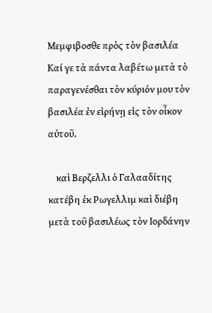Μεμφιβοσθε πρὸς τὸν βασιλέα Καί γε τὰ πάντα λαβέτω μετὰ τὸ παραγενέσθαι τὸν κύριόν μου τὸν βασιλέα ἐν εἰρήνῃ εἰς τὸν οἶκον αὐτοῦ.

    καὶ Βερζελλι ὁ Γαλααδίτης κατέβη ἐκ Ρωγελλιμ καὶ διέβη μετὰ τοῦ βασιλέως τὸν Ιορδάνην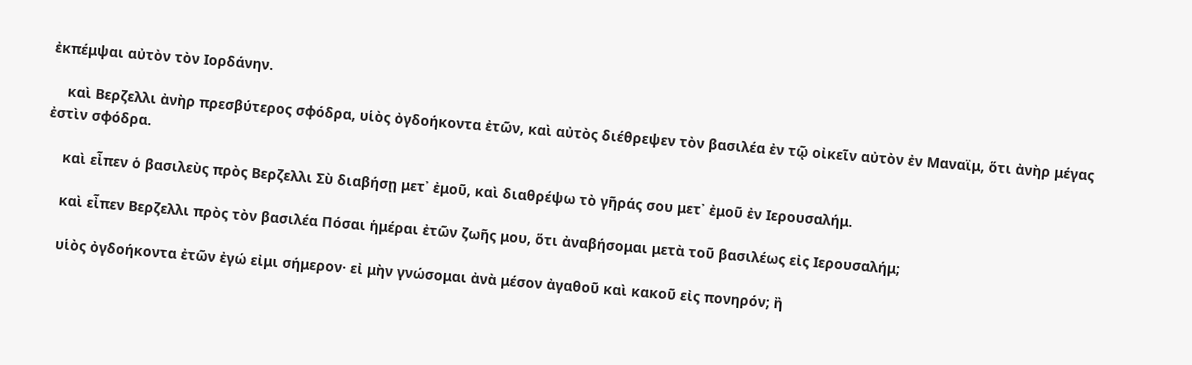ἐκπέμψαι αὐτὸν τὸν Ιορδάνην.

    καὶ Βερζελλι ἀνὴρ πρεσβύτερος σφόδρα, υἱὸς ὀγδοήκοντα ἐτῶν, καὶ αὐτὸς διέθρεψεν τὸν βασιλέα ἐν τῷ οἰκεῖν αὐτὸν ἐν Μαναϊμ, ὅτι ἀνὴρ μέγας ἐστὶν σφόδρα.

    καὶ εἶπεν ὁ βασιλεὺς πρὸς Βερζελλι Σὺ διαβήσῃ μετ᾽ ἐμοῦ, καὶ διαθρέψω τὸ γῆράς σου μετ᾽ ἐμοῦ ἐν Ιερουσαλήμ.

    καὶ εἶπεν Βερζελλι πρὸς τὸν βασιλέα Πόσαι ἡμέραι ἐτῶν ζωῆς μου, ὅτι ἀναβήσομαι μετὰ τοῦ βασιλέως εἰς Ιερουσαλήμ;

    υἱὸς ὀγδοήκοντα ἐτῶν ἐγώ εἰμι σήμερον· εἰ μὴν γνώσομαι ἀνὰ μέσον ἀγαθοῦ καὶ κακοῦ εἰς πονηρόν; ἢ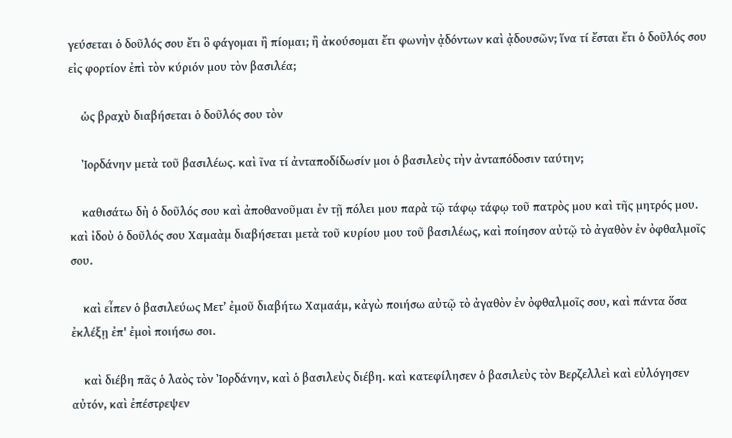γεύσεται ὁ δοῦλός σου ἔτι ὃ φάγομαι ἢ πίομαι; ἢ ἀκούσομαι ἔτι φωνὴν ᾀδόντων καὶ ᾀδουσῶν; ἵνα τί ἔσται ἔτι ὁ δοῦλός σου εἰς φορτίον ἐπὶ τὸν κύριόν μου τὸν βασιλέα;

    ὡς βραχὺ διαβήσεται ὁ δοῦλός σου τὸν

    Ἰορδάνην μετὰ τοῦ βασιλέως. καὶ ῖνα τί ἀνταποδίδωσίν μοι ὁ βασιλεὺς τὴν ἀνταπόδοσιν ταύτην;

    καθισάτω δὴ ὁ δοῦλός σου καὶ ἀποθανοῦμαι ἐν τῇ πόλει μου παρὰ τῷ τάφῳ τάφῳ τοῦ πατρὸς μου καὶ τῆς μητρός μου. καὶ ἰδοὺ ὁ δοῦλός σου Χαμαὰμ διαβήσεται μετὰ τοῦ κυρίου μου τοῦ βασιλέως, καὶ ποίησον αὐτῷ τὸ ἀγαθὸν ἐν ὀφθαλμοῖς σου.

    καὶ εἶπεν ὁ βασιλεύως Μετ’ ἐμοῦ διαβήτω Χαμαάμ, κἀγὼ ποιήσω αὐτῷ τὸ ἀγαθὸν ἐν ὀφθαλμοῖς σου, καὶ πάντα ὅσα ἐκλέξῃ ἐπ' ἐμοὶ ποιήσω σοι.

    καὶ διέβη πᾶς ὁ λαὸς τὸν Ἰορδάνην, καὶ ὁ βασιλεὺς διέβη. καὶ κατεφίλησεν ὁ βασιλεὺς τὸν Βερζελλεὶ καὶ εὐλόγησεν αὐτόν, καὶ ἐπέστρεψεν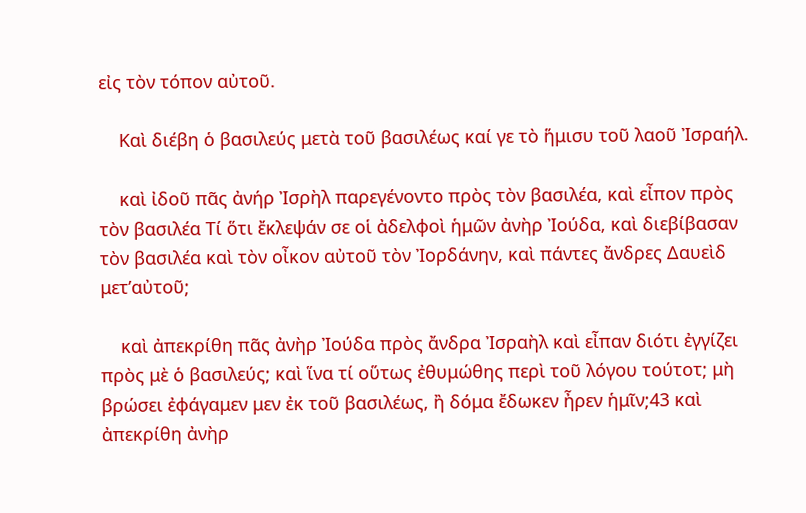εἰς τὸν τόπον αὐτοῦ.

    Καὶ διέβη ὁ βασιλεύς μετὰ τοῦ βασιλέως καί γε τὸ ἥμισυ τοῦ λαοῦ Ἰσραήλ.

    καὶ ἰδοῦ πᾶς ἀνήρ Ἰσρὴλ παρεγένοντο πρὸς τὸν βασιλέα, καὶ εἶπον πρὸς τὸν βασιλέα Τί ὅτι ἔκλεψάν σε οἱ ἀδελφοὶ ἡμῶν ἀνὴρ Ἰούδα, καὶ διεβίβασαν τὸν βασιλέα καὶ τὸν οἶκον αὐτοῦ τὸν Ἰορδάνην, καὶ πάντες ἄνδρες Δαυεὶδ μετ’αὐτοῦ;

    καὶ ἀπεκρίθη πᾶς ἀνὴρ Ἰούδα πρὸς ἄνδρα Ἰσραὴλ καὶ εἶπαν διότι ἐγγίζει πρὸς μὲ ὁ βασιλεύς; καὶ ἵνα τί οὕτως ἐθυμώθης περὶ τοῦ λόγου τούτοτ; μὴ βρώσει ἐφάγαμεν μεν ἐκ τοῦ βασιλέως, ἢ δόμα ἔδωκεν ἦρεν ἡμῖν;43 καὶ ἀπεκρίθη ἀνὴρ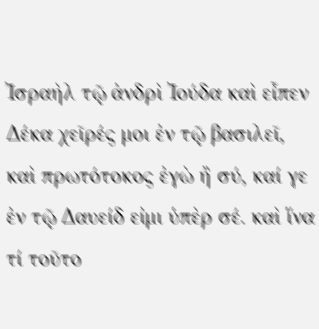Ἰσραὴλ τῷ ἀνδρὶ Ἰούδα καὶ εἶπεν Δέκα χεῖρές μοι ἐν τῷ βασιλεῖ, καὶ πρωτότοκος ἐγὼ ἢ σύ, καί γε ἐν τῷ Δαυείδ εἰμι ὑπὲρ σέ. καὶ ἵνα τί τοῦτο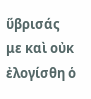ὕβρισάς με καὶ οὐκ ἐλογίσθη ὁ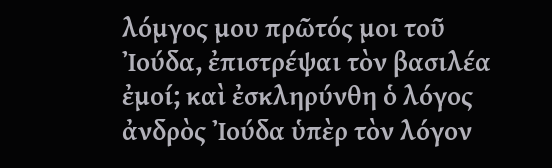λόμγος μου πρῶτός μοι τοῦ Ἰούδα, ἐπιστρέψαι τὸν βασιλέα ἐμοί; καὶ ἐσκληρύνθη ὁ λόγος ἀνδρὸς Ἰούδα ὑπὲρ τὸν λόγον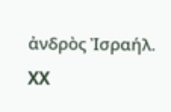ἀνδρὸς Ἰσραήλ. XX